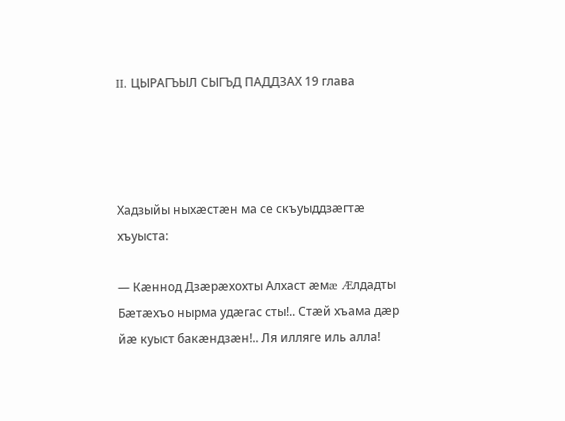II. ЦЫРАГЪЫЛ СЫГЪД ПАДДЗАХ 19 глава




Хадзыйы ныхæстæн ма се скъуыддзæгтæ хъуыста:

— Кæннод Дзæрæхохты Алхаст æмæ Æлдадты Бæтæхъо нырма удæгас сты!.. Стæй хъама дæр йæ куыст бакæндзæн!.. Ля илляге иль алла!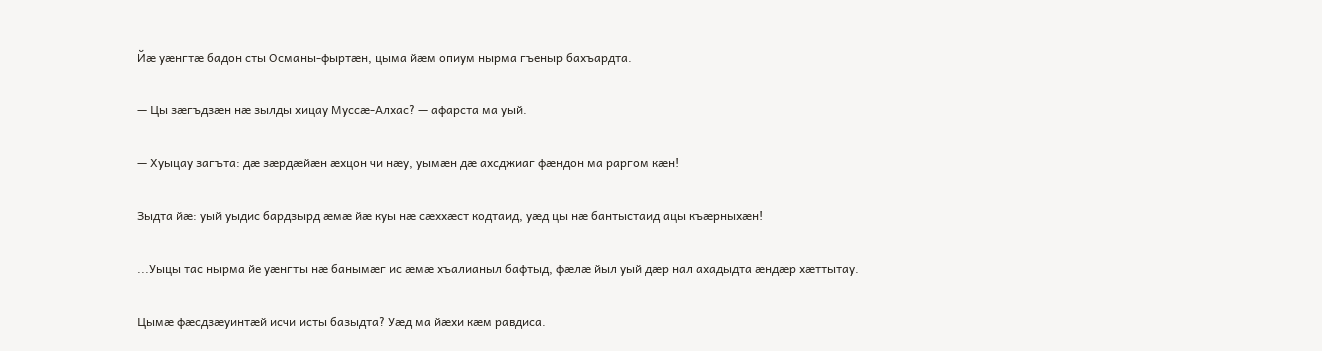Йæ уæнгтæ бадон сты Османы-фыртæн, цыма йæм опиум нырма гъеныр бахъардта.

— Цы зæгъдзæн нæ зылды хицау Муссæ-Алхас? — афарста ма уый.

— Хуыцау загъта: дæ зæрдæйæн æхцон чи нæу, уымæн дæ ахсджиаг фæндон ма раргом кæн!

Зыдта йæ: уый уыдис бардзырд æмæ йæ куы нæ сæххæст кодтаид, уæд цы нæ бантыстаид ацы къæрныхæн!

...Уыцы тас нырма йе уæнгты нæ банымæг ис æмæ хъалианыл бафтыд, фæлæ йыл уый дæр нал ахадыдта æндæр хæттытау.

Цымæ фæсдзæуинтæй исчи исты базыдта? Уæд ма йæхи кæм равдиса.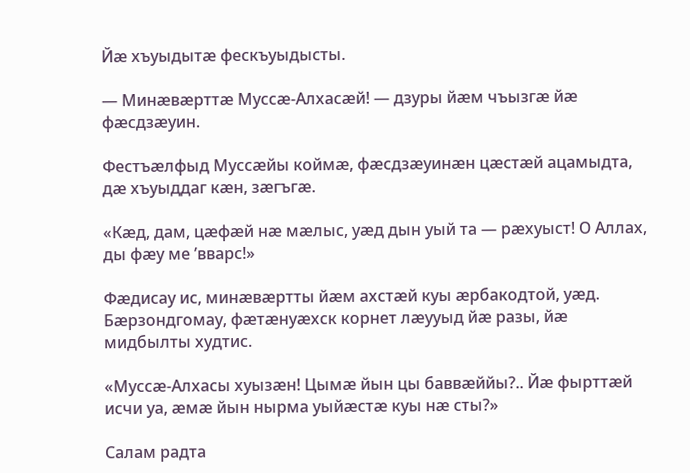Йæ хъуыдытæ фескъуыдысты.

— Минæвæрттæ Муссæ-Алхасæй! — дзуры йæм чъызгæ йæ фæсдзæуин.

Фестъæлфыд Муссæйы коймæ, фæсдзæуинæн цæстæй ацамыдта, дæ хъуыддаг кæн, зæгъгæ.

«Кæд, дам, цæфæй нæ мæлыс, уæд дын уый та — рæхуыст! О Аллах, ды фæу ме ’вварс!»

Фæдисау ис, минæвæртты йæм ахстæй куы æрбакодтой, уæд. Бæрзондгомау, фæтæнуæхск корнет лæууыд йæ разы, йæ мидбылты худтис.

«Муссæ-Алхасы хуызæн! Цымæ йын цы баввæййы?.. Йæ фырттæй исчи уа, æмæ йын нырма уыйæстæ куы нæ сты?»

Салам радта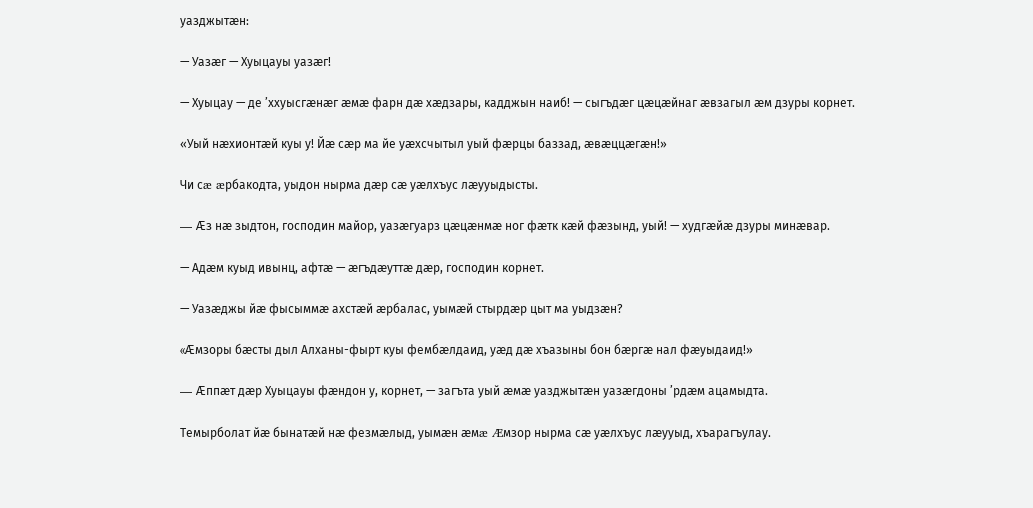уазджытæн:

— Уазæг — Хуыцауы уазæг!

— Хуыцау — де ’ххуысгæнæг æмæ фарн дæ хæдзары, кадджын наиб! — сыгъдæг цæцæйнаг æвзагыл æм дзуры корнет.

«Уый нæхионтæй куы у! Йæ сæр ма йе уæхсчытыл уый фæрцы баззад, æвæццæгæн!»

Чи сæ æрбакодта, уыдон нырма дæр сæ уæлхъус лæууыдысты.

— Æз нæ зыдтон, господин майор, уазæгуарз цæцæнмæ ног фæтк кæй фæзынд, уый! — худгæйæ дзуры минæвар.

— Адæм куыд ивынц, афтæ — æгъдæуттæ дæр, господин корнет.

— Уазæджы йæ фысыммæ ахстæй æрбалас, уымæй стырдæр цыт ма уыдзæн?

«Æмзоры бæсты дыл Алханы-фырт куы фембæлдаид, уæд дæ хъазыны бон бæргæ нал фæуыдаид!»

— Æппæт дæр Хуыцауы фæндон у, корнет, — загъта уый æмæ уазджытæн уазæгдоны ’рдæм ацамыдта.

Темырболат йæ бынатæй нæ фезмæлыд, уымæн æмæ Æмзор нырма сæ уæлхъус лæууыд, хъарагъулау.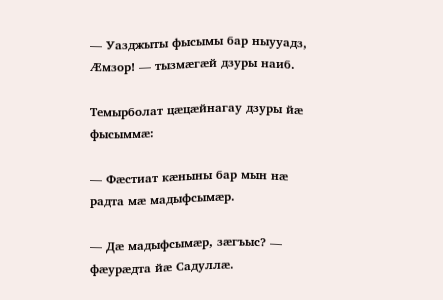— Уазджыты фысымы бар ныууадз, Æмзор! — тызмæгæй дзуры наиб.

Темырболат цæцæйнагау дзуры йæ фысыммæ:

— Фæстиат кæныны бар мын нæ радта мæ мадыфсымæр.

— Дæ мадыфсымæр, зæгъыс? — фæурæдта йæ Садуллæ.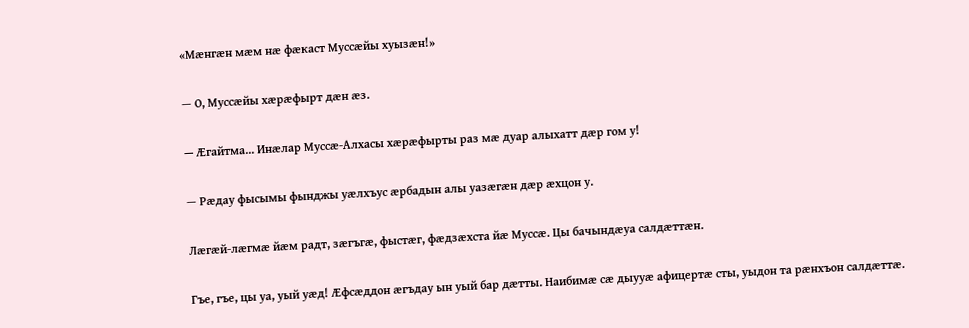«Мæнгæн мæм нæ фæкаст Муссæйы хуызæн!»

— О, Муссæйы хæрæфырт дæн æз.

— Æгайтма... Инæлар Муссæ-Алхасы хæрæфырты раз мæ дуар алыхатт дæр гом у!

— Рæдау фысымы фынджы уæлхъус æрбадын алы уазæгæн дæр æхцон у.

Лæгæй-лæгмæ йæм радт, зæгъгæ, фыстæг, фæдзæхста йæ Муссæ. Цы бачындæуа салдæттæн.

Гъе, гъе, цы уа, уый уæд! Æфсæддон æгъдау ын уый бар дæтты. Наибимæ сæ дыууæ афицертæ сты, уыдон та рæнхъон салдæттæ.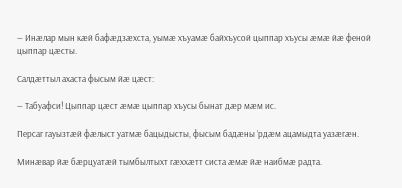— Инæлар мын кæй бафæдзæхста, уымæ хъуамæ байхъусой цыппар хъусы æмæ йæ феной цыппар цæсты.

Салдæттыл ахаста фысым йæ цæст:

— Табуафси! Цыппар цæст æмæ цыппар хъусы бынат дæр мæм ис.

Персаг гауызтæй фæлыст уатмæ бацыдысты, фысым бадæны ’рдæм ацамыдта уазæгæн.

Минæвар йæ бæрцуатæй тымбылтыхт гæххæтт систа æмæ йæ наибмæ радта.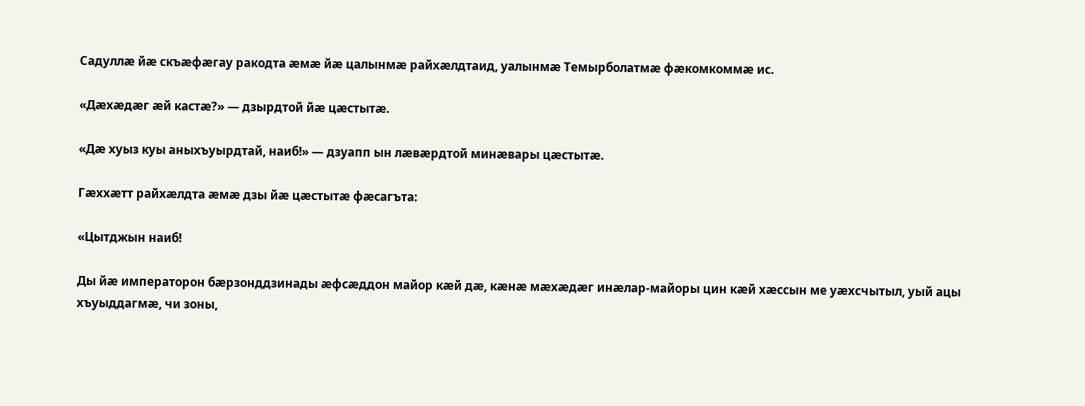Садуллæ йæ скъæфæгау ракодта æмæ йæ цалынмæ райхæлдтаид, уалынмæ Темырболатмæ фæкомкоммæ ис.

«Дæхæдæг æй кастæ?» — дзырдтой йæ цæстытæ.

«Дæ хуыз куы аныхъуырдтай, наиб!» — дзуапп ын лæвæрдтой минæвары цæстытæ.

Гæххæтт райхæлдта æмæ дзы йæ цæстытæ фæсагъта:

«Цытджын наиб!

Ды йæ императорон бæрзонддзинады æфсæддон майор кæй дæ, кæнæ мæхæдæг инæлар-майоры цин кæй хæссын ме уæхсчытыл, уый ацы хъуыддагмæ, чи зоны,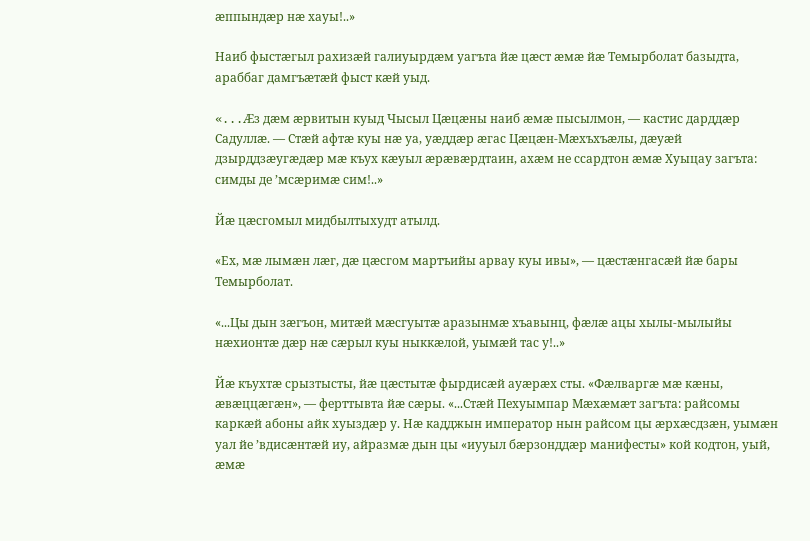æппындæр нæ хауы!..»

Наиб фыстæгыл рахизæй галиуырдæм уагъта йæ цæст æмæ йæ Темырболат базыдта, араббаг дамгъæтæй фыст кæй уыд.

«...Æз дæм æрвитын куыд Чысыл Цæцæны наиб æмæ пысылмон, — кастис дарддæр Садуллæ. — Стæй афтæ куы нæ уа, уæддæр æгас Цæцæн-Мæхъхъæлы, дæуæй дзырддзæугæдæр мæ къух кæуыл æрæвæрдтаин, ахæм не ссардтон æмæ Хуыцау загъта: симды де ’мсæримæ сим!..»

Йæ цæсгомыл мидбылтыхудт атылд.

«Ех, мæ лымæн лæг, дæ цæсгом мартъийы арвау куы ивы», — цæстæнгасæй йæ бары Темырболат.

«...Цы дын зæгъон, митæй мæсгуытæ аразынмæ хъавынц, фæлæ ацы хылы-мылыйы нæхионтæ дæр нæ сæрыл куы ныккæлой, уымæй тас у!..»

Йæ къухтæ срызтысты, йæ цæстытæ фырдисæй ауæрæх сты. «Фæлваргæ мæ кæны, æвæццæгæн», — ферттывта йæ сæры. «...Стæй Пехуымпар Мæхæмæт загъта: райсомы каркæй абоны айк хуыздæр у. Нæ кадджын император нын райсом цы æрхæсдзæн, уымæн уал йе ’вдисæнтæй иу, айразмæ дын цы «иууыл бæрзонддæр манифесты» кой кодтон, уый, æмæ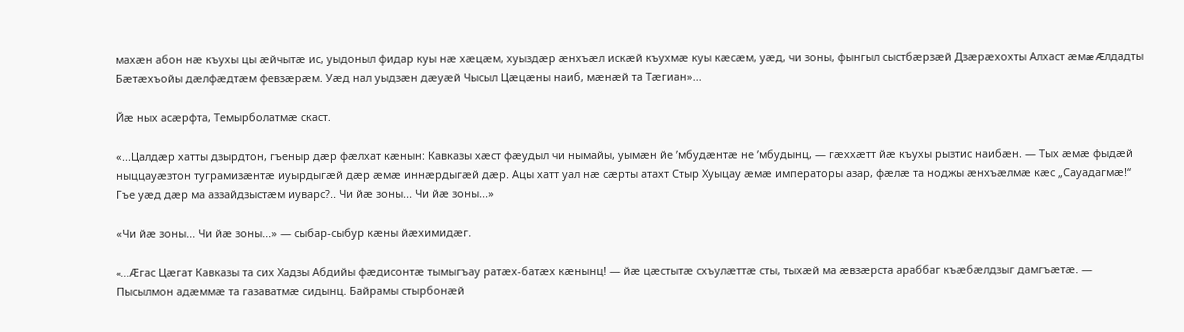махæн абон нæ къухы цы æйчытæ ис, уыдоныл фидар куы нæ хæцæм, хуыздæр æнхъæл искæй къухмæ куы кæсæм, уæд, чи зоны, фынгыл сыстбæрзæй Дзæрæхохты Алхаст æмæ Æлдадты Бæтæхъойы дæлфæдтæм февзæрæм. Уæд нал уыдзæн дæуæй Чысыл Цæцæны наиб, мæнæй та Тæгиан»...

Йæ ных асæрфта, Темырболатмæ скаст.

«...Цалдæр хатты дзырдтон, гъеныр дæр фæлхат кæнын: Кавказы хæст фæудыл чи нымайы, уымæн йе ’мбудæнтæ не ’мбудынц, — гæххæтт йæ къухы рызтис наибæн. — Тых æмæ фыдæй ныццауæзтон туграмизæнтæ иуырдыгæй дæр æмæ иннæрдыгæй дæр. Ацы хатт уал нæ сæрты атахт Стыр Хуыцау æмæ императоры азар, фæлæ та ноджы æнхъæлмæ кæс „Сауадагмæ!“ Гъе уæд дæр ма аззайдзыстæм иуварс?.. Чи йæ зоны... Чи йæ зоны...»

«Чи йæ зоны... Чи йæ зоны...» — сыбар-сыбур кæны йæхимидæг.

«...Æгас Цæгат Кавказы та сих Хадзы Абдийы фæдисонтæ тымыгъау ратæх-батæх кæнынц! — йæ цæстытæ схъулæттæ сты, тыхæй ма æвзæрста араббаг къæбæлдзыг дамгъæтæ. — Пысылмон адæммæ та газаватмæ сидынц. Байрамы стырбонæй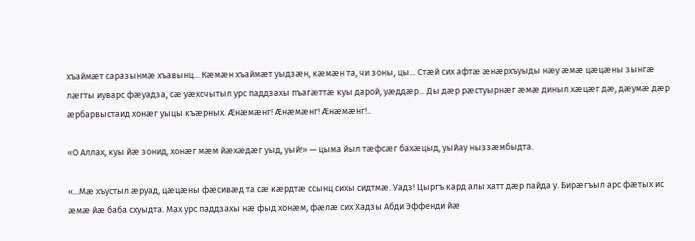хъаймæт саразынмæ хъавынц... Кæмæн хъаймæт уыдзæн, кæмæн та, чи зоны, цы... Стæй сих афтæ æнæрхъуыды нæу æмæ цæцæны зынгæ лæгты иуварс фæуадза, сæ уæхсчытыл урс паддзахы пъагæттæ куы дарой, уæддæр... Ды дæр рæстуырнæг æмæ диныл хæцæг дæ, дæумæ дæр æрбарвыстаид хонæг уыцы къæрных. Æнæмæнг! Æнæмæнг! Æнæмæнг!..

«О Аллах, куы йæ зонид, хонæг мæм йæхæдæг уыд, уый!» — цыма йыл тæфсæг бахæцыд, уыйау ныззæмбыдта.

«...Мæ хъустыл æруад, цæцæны фæсивæд та сæ кæрдтæ ссынц сихы сидтмæ. Уадз! Цыргъ кард алы хатт дæр пайда у. Бирæгъыл арс фæтых ис æмæ йæ баба схуыдта. Мах урс паддзахы нæ фыд хонæм, фæлæ сих Хадзы Абди Эффенди йæ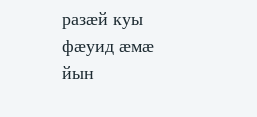разæй куы фæуид æмæ йын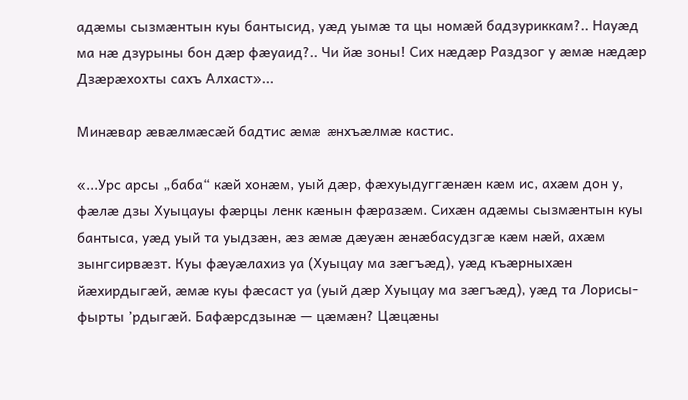адæмы сызмæнтын куы бантысид, уæд уымæ та цы номæй бадзуриккам?.. Науæд ма нæ дзурыны бон дæр фæуаид?.. Чи йæ зоны! Сих нæдæр Раздзог у æмæ нæдæр Дзæрæхохты сахъ Алхаст»...

Минæвар æвæлмæсæй бадтис æмæ æнхъæлмæ кастис.

«...Урс арсы „баба“ кæй хонæм, уый дæр, фæхуыдуггæнæн кæм ис, ахæм дон у, фæлæ дзы Хуыцауы фæрцы ленк кæнын фæразæм. Сихæн адæмы сызмæнтын куы бантыса, уæд уый та уыдзæн, æз æмæ дæуæн æнæбасудзгæ кæм нæй, ахæм зынгсирвæзт. Куы фæуæлахиз уа (Хуыцау ма зæгъæд), уæд къæрныхæн йæхирдыгæй, æмæ куы фæсаст уа (уый дæр Хуыцау ма зæгъæд), уæд та Лорисы-фырты ’рдыгæй. Бафæрсдзынæ — цæмæн? Цæцæны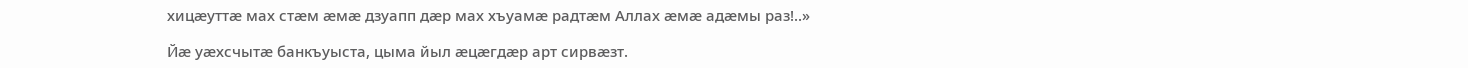хицæуттæ мах стæм æмæ дзуапп дæр мах хъуамæ радтæм Аллах æмæ адæмы раз!..»

Йæ уæхсчытæ банкъуыста, цыма йыл æцæгдæр арт сирвæзт.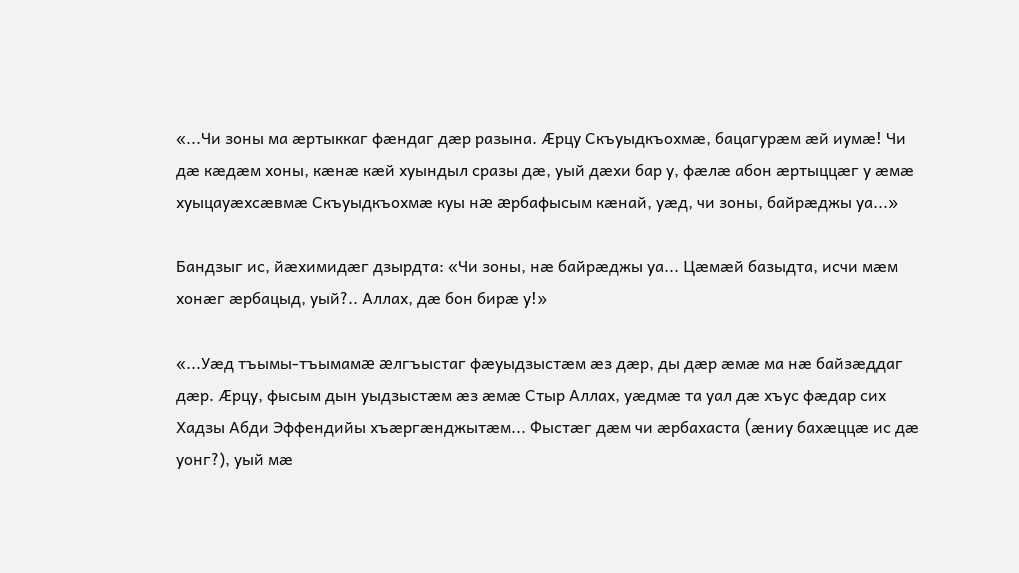«...Чи зоны ма æртыккаг фæндаг дæр разына. Æрцу Скъуыдкъохмæ, бацагурæм æй иумæ! Чи дæ кæдæм хоны, кæнæ кæй хуындыл сразы дæ, уый дæхи бар у, фæлæ абон æртыццæг у æмæ хуыцауæхсæвмæ Скъуыдкъохмæ куы нæ æрбафысым кæнай, уæд, чи зоны, байрæджы уа...»

Бандзыг ис, йæхимидæг дзырдта: «Чи зоны, нæ байрæджы уа... Цæмæй базыдта, исчи мæм хонæг æрбацыд, уый?.. Аллах, дæ бон бирæ у!»

«...Уæд тъымы-тъымамæ æлгъыстаг фæуыдзыстæм æз дæр, ды дæр æмæ ма нæ байзæддаг дæр. Æрцу, фысым дын уыдзыстæм æз æмæ Стыр Аллах, уæдмæ та уал дæ хъус фæдар сих Хадзы Абди Эффендийы хъæргæнджытæм... Фыстæг дæм чи æрбахаста (æниу бахæццæ ис дæ уонг?), уый мæ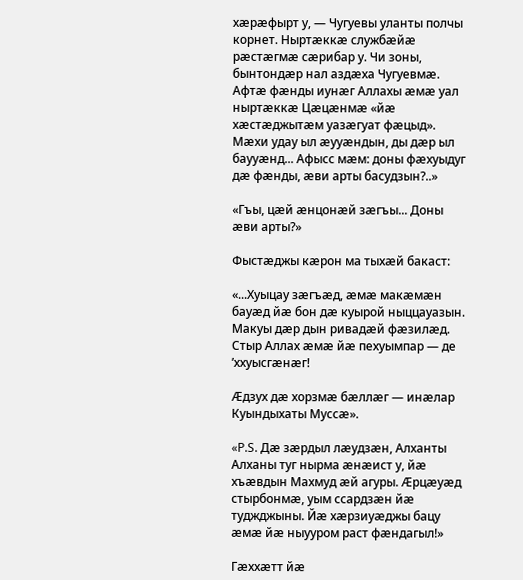хæрæфырт у, — Чугуевы уланты полчы корнет. Ныртæккæ службæйæ рæстæгмæ сæрибар у. Чи зоны, бынтондæр нал аздæха Чугуевмæ. Афтæ фæнды иунæг Аллахы æмæ уал ныртæккæ Цæцæнмæ «йæ хæстæджытæм уазæгуат фæцыд». Мæхи удау ыл æууæндын, ды дæр ыл баууæнд... Афысс мæм: доны фæхуыдуг дæ фæнды, æви арты басудзын?..»

«Гъы, цæй æнцонæй зæгъы... Доны æви арты?»

Фыстæджы кæрон ма тыхæй бакаст:

«...Хуыцау зæгъæд, æмæ макæмæн бауæд йæ бон дæ куырой ныццауазын. Макуы дæр дын ривадæй фæзилæд. Стыр Аллах æмæ йæ пехуымпар — де ’ххуысгæнæг!

Æдзух дæ хорзмæ бæллæг — инæлар Куындыхаты Муссæ».

«P.S. Дæ зæрдыл лæудзæн, Алханты Алханы туг нырма æнæист у, йæ хъæвдын Махмуд æй агуры. Æрцæуæд стырбонмæ, уым ссардзæн йæ туджджыны. Йæ хæрзиуæджы бацу æмæ йæ ныууром раст фæндагыл!»

Гæххæтт йæ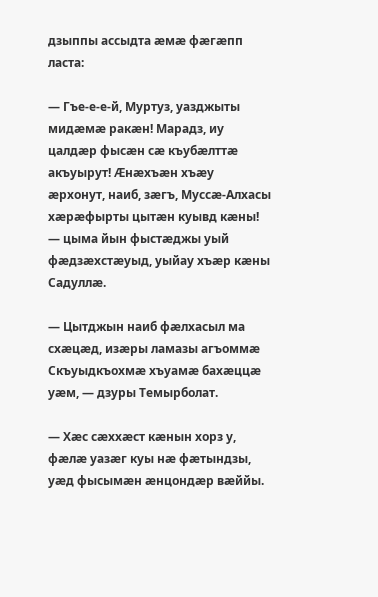дзыппы ассыдта æмæ фæгæпп ласта:

— Гъе-е-е-й, Муртуз, уазджыты мидæмæ ракæн! Марадз, иу цалдæр фысæн сæ къубæлттæ акъуырут! Æнæхъæн хъæу æрхонут, наиб, зæгъ, Муссæ-Алхасы хæрæфырты цытæн куывд кæны! — цыма йын фыстæджы уый фæдзæхстæуыд, уыйау хъæр кæны Садуллæ.

— Цытджын наиб фæлхасыл ма схæцæд, изæры ламазы агъоммæ Скъуыдкъохмæ хъуамæ бахæццæ уæм, — дзуры Темырболат.

— Хæс сæххæст кæнын хорз у, фæлæ уазæг куы нæ фæтындзы, уæд фысымæн æнцондæр вæййы.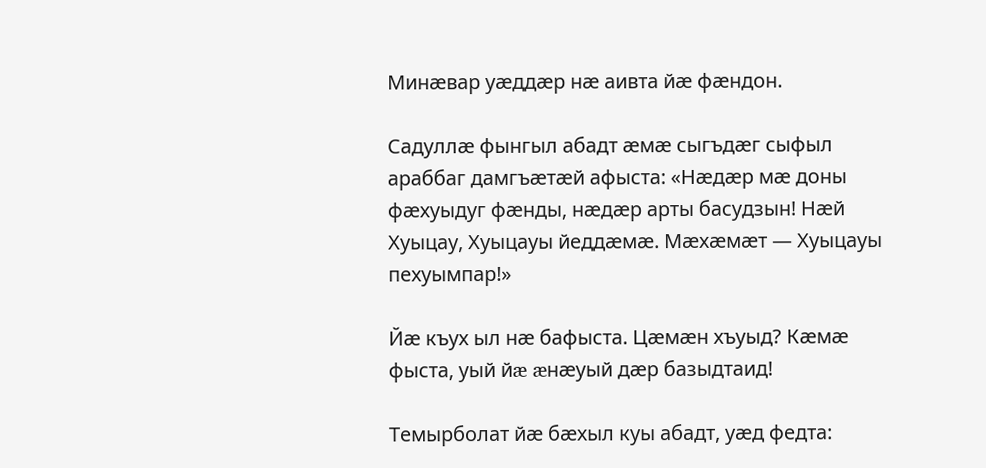Минæвар уæддæр нæ аивта йæ фæндон.

Садуллæ фынгыл абадт æмæ сыгъдæг сыфыл араббаг дамгъæтæй афыста: «Нæдæр мæ доны фæхуыдуг фæнды, нæдæр арты басудзын! Нæй Хуыцау, Хуыцауы йеддæмæ. Мæхæмæт — Хуыцауы пехуымпар!»

Йæ къух ыл нæ бафыста. Цæмæн хъуыд? Кæмæ фыста, уый йæ æнæуый дæр базыдтаид!

Темырболат йæ бæхыл куы абадт, уæд федта: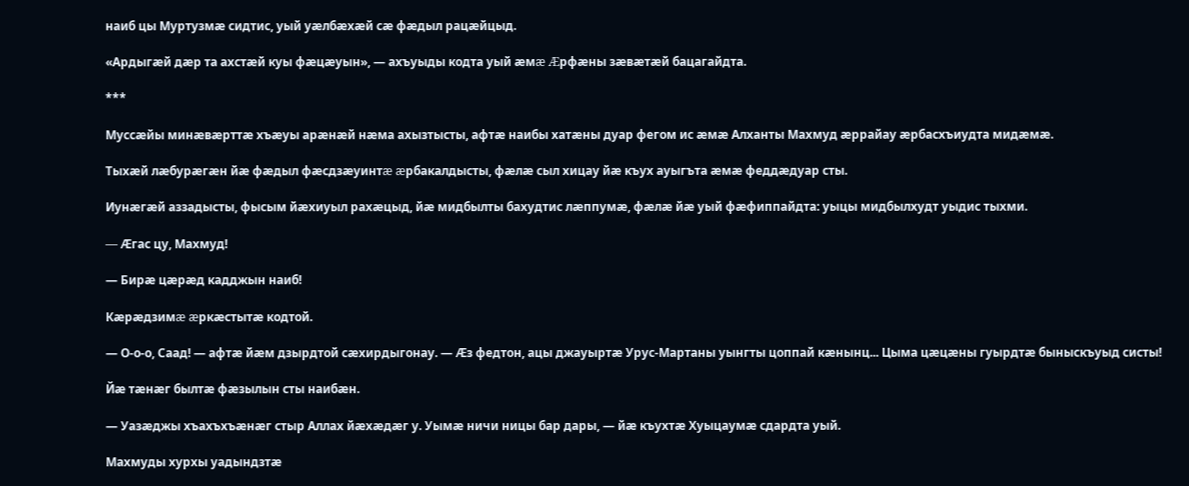наиб цы Муртузмæ сидтис, уый уæлбæхæй сæ фæдыл рацæйцыд.

«Ардыгæй дæр та ахстæй куы фæцæуын», — ахъуыды кодта уый æмæ Æрфæны зæвæтæй бацагайдта.

***

Муссæйы минæвæрттæ хъæуы арæнæй нæма ахызтысты, афтæ наибы хатæны дуар фегом ис æмæ Алханты Махмуд æррайау æрбасхъиудта мидæмæ.

Тыхæй лæбурæгæн йæ фæдыл фæсдзæуинтæ æрбакалдысты, фæлæ сыл хицау йæ къух ауыгъта æмæ феддæдуар сты.

Иунæгæй аззадысты, фысым йæхиуыл рахæцыд, йæ мидбылты бахудтис лæппумæ, фæлæ йæ уый фæфиппайдта: уыцы мидбылхудт уыдис тыхми.

— Æгас цу, Махмуд!

— Бирæ цæрæд кадджын наиб!

Кæрæдзимæ æркæстытæ кодтой.

— О-о-о, Саад! — афтæ йæм дзырдтой сæхирдыгонау. — Æз федтон, ацы джауыртæ Урус-Мартаны уынгты цоппай кæнынц... Цыма цæцæны гуырдтæ быныскъуыд систы!

Йæ тæнæг былтæ фæзылын сты наибæн.

— Уазæджы хъахъхъæнæг стыр Аллах йæхæдæг у. Уымæ ничи ницы бар дары, — йæ къухтæ Хуыцаумæ сдардта уый.

Махмуды хурхы уадындзтæ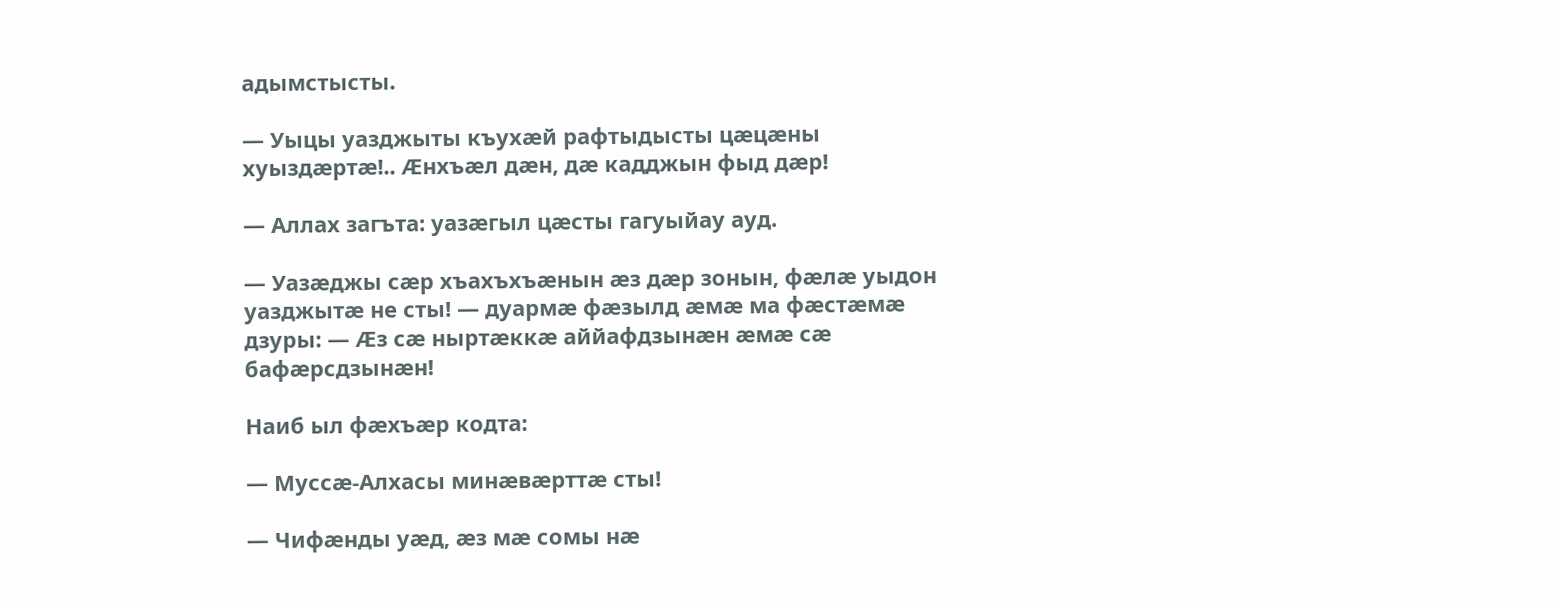адымстысты.

— Уыцы уазджыты къухæй рафтыдысты цæцæны хуыздæртæ!.. Æнхъæл дæн, дæ кадджын фыд дæр!

— Аллах загъта: уазæгыл цæсты гагуыйау ауд.

— Уазæджы сæр хъахъхъæнын æз дæр зонын, фæлæ уыдон уазджытæ не сты! — дуармæ фæзылд æмæ ма фæстæмæ дзуры: — Æз сæ ныртæккæ аййафдзынæн æмæ сæ бафæрсдзынæн!

Наиб ыл фæхъæр кодта:

— Муссæ-Алхасы минæвæрттæ сты!

— Чифæнды уæд, æз мæ сомы нæ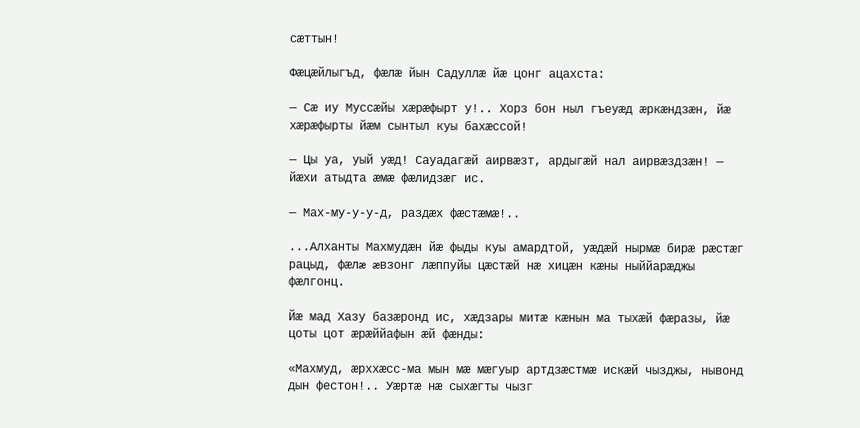сæттын!

Фæцæйлыгъд, фæлæ йын Садуллæ йæ цонг ацахста:

— Сæ иу Муссæйы хæрæфырт у!.. Хорз бон ныл гъеуæд æркæндзæн, йæ хæрæфырты йæм сынтыл куы бахæссой!

— Цы уа, уый уæд! Сауадагæй аирвæзт, ардыгæй нал аирвæздзæн! — йæхи атыдта æмæ фæлидзæг ис.

— Мах-му-у-у-д, раздæх фæстæмæ!..

...Алханты Махмудæн йæ фыды куы амардтой, уæдæй нырмæ бирæ рæстæг рацыд, фæлæ æвзонг лæппуйы цæстæй нæ хицæн кæны ныййарæджы фæлгонц.

Йæ мад Хазу базæронд ис, хæдзары митæ кæнын ма тыхæй фæразы, йæ цоты цот æрæййафын æй фæнды:

«Махмуд, æрххæсс-ма мын мæ мæгуыр артдзæстмæ искæй чызджы, нывонд дын фестон!.. Уæртæ нæ сыхæгты чызг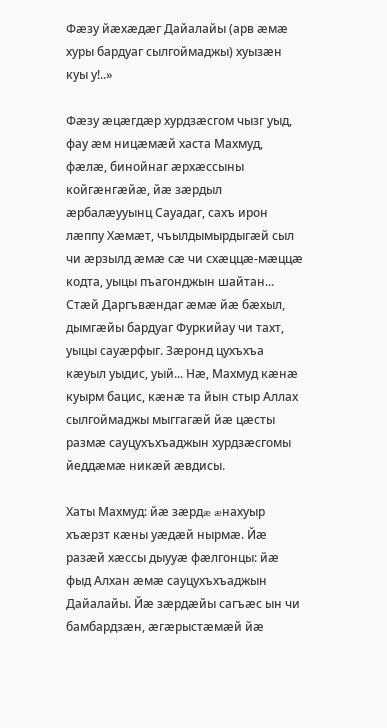Фæзу йæхæдæг Дайалайы (арв æмæ хуры бардуаг сылгоймаджы) хуызæн куы у!..»

Фæзу æцæгдæр хурдзæсгом чызг уыд, фау æм ницæмæй хаста Махмуд, фæлæ, бинойнаг æрхæссыны койгæнгæйæ, йæ зæрдыл æрбалæууынц Сауадаг, сахъ ирон лæппу Хæмæт, чъылдымырдыгæй сыл чи æрзылд æмæ сæ чи схæццæ-мæццæ кодта, уыцы пъагонджын шайтан... Стæй Даргъвæндаг æмæ йæ бæхыл, дымгæйы бардуаг Фуркийау чи тахт, уыцы сауæрфыг. Зæронд цухъхъа кæуыл уыдис, уый... Нæ, Махмуд кæнæ куырм бацис, кæнæ та йын стыр Аллах сылгоймаджы мыггагæй йæ цæсты размæ сауцухъхъаджын хурдзæсгомы йеддæмæ никæй æвдисы.

Хаты Махмуд: йæ зæрдæ æнахуыр хъæрзт кæны уæдæй нырмæ. Йæ разæй хæссы дыууæ фæлгонцы: йæ фыд Алхан æмæ сауцухъхъаджын Дайалайы. Йæ зæрдæйы сагъæс ын чи бамбардзæн, æгæрыстæмæй йæ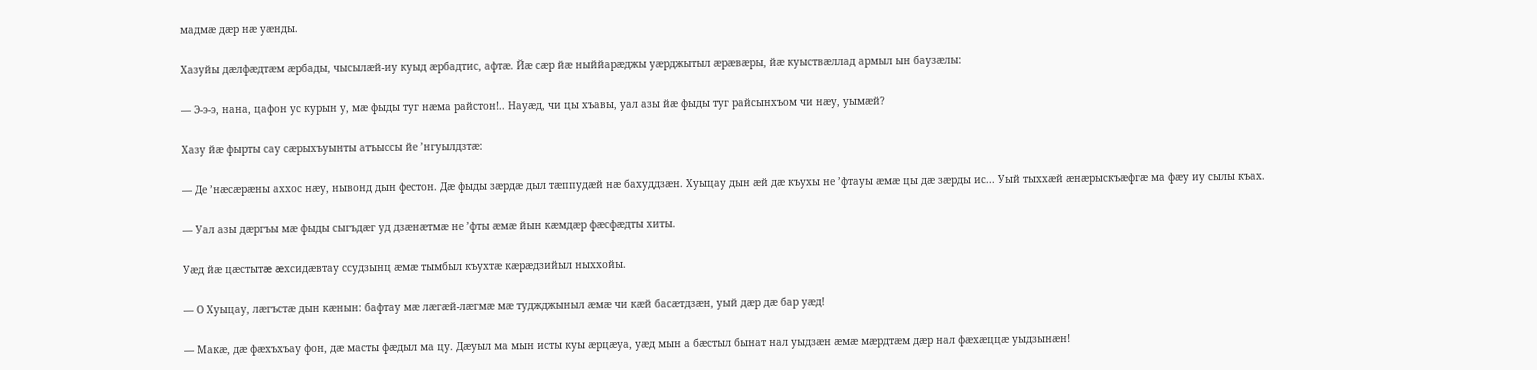мадмæ дæр нæ уæнды.

Хазуйы дæлфæдтæм æрбады, чысылæй-иу куыд æрбадтис, афтæ. Йæ сæр йæ ныййарæджы уæрджытыл æрæвæры, йæ куыствæллад армыл ын баузæлы:

— Э-э-э, нана, цафон ус курын у, мæ фыды туг нæма райстон!.. Науæд, чи цы хъавы, уал азы йæ фыды туг райсынхъом чи нæу, уымæй?

Хазу йæ фырты сау сæрыхъуынты атъыссы йе ’нгуылдзтæ:

— Де ’нæсæрæны аххос нæу, нывонд дын фестон. Дæ фыды зæрдæ дыл тæппудæй нæ бахуддзæн. Хуыцау дын æй дæ къухы не ’фтауы æмæ цы дæ зæрды ис... Уый тыххæй æнæрыскъæфгæ ма фæу иу сылы къах.

— Уал азы дæргъы мæ фыды сыгъдæг уд дзæнæтмæ не ’фты æмæ йын кæмдæр фæсфæдты хиты.

Уæд йæ цæстытæ æхсидæвтау ссудзынц æмæ тымбыл къухтæ кæрæдзийыл ныххойы.

— О Хуыцау, лæгъстæ дын кæнын: бафтау мæ лæгæй-лæгмæ мæ туджджыныл æмæ чи кæй басæтдзæн, уый дæр дæ бар уæд!

— Макæ, дæ фæхъхъау фон, дæ масты фæдыл ма цу. Дæуыл ма мын исты куы æрцæуа, уæд мын а бæстыл бынат нал уыдзæн æмæ мæрдтæм дæр нал фæхæццæ уыдзынæн!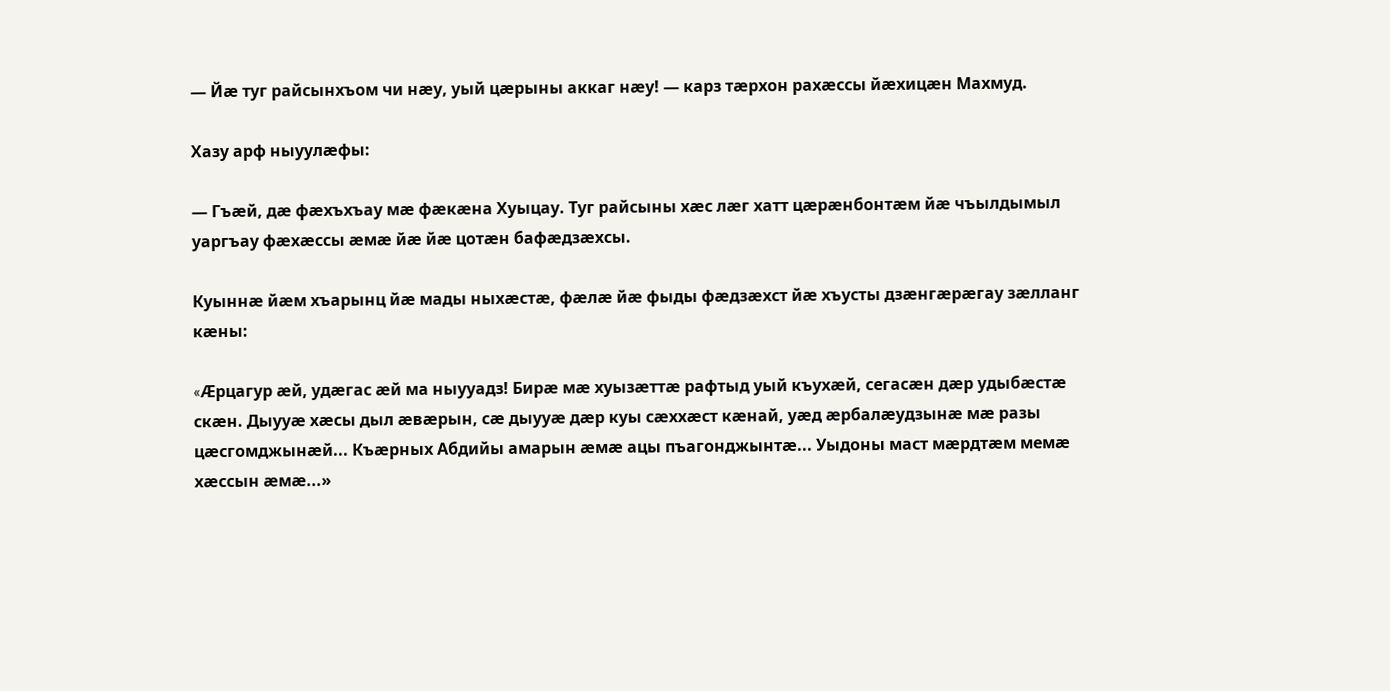— Йæ туг райсынхъом чи нæу, уый цæрыны аккаг нæу! — карз тæрхон рахæссы йæхицæн Махмуд.

Хазу арф ныуулæфы:

— Гъæй, дæ фæхъхъау мæ фæкæна Хуыцау. Туг райсыны хæс лæг хатт цæрæнбонтæм йæ чъылдымыл уаргъау фæхæссы æмæ йæ йæ цотæн бафæдзæхсы.

Куыннæ йæм хъарынц йæ мады ныхæстæ, фæлæ йæ фыды фæдзæхст йæ хъусты дзæнгæрæгау зæлланг кæны:

«Æрцагур æй, удæгас æй ма ныууадз! Бирæ мæ хуызæттæ рафтыд уый къухæй, сегасæн дæр удыбæстæ скæн. Дыууæ хæсы дыл æвæрын, сæ дыууæ дæр куы сæххæст кæнай, уæд æрбалæудзынæ мæ разы цæсгомджынæй... Къæрных Абдийы амарын æмæ ацы пъагонджынтæ... Уыдоны маст мæрдтæм мемæ хæссын æмæ...»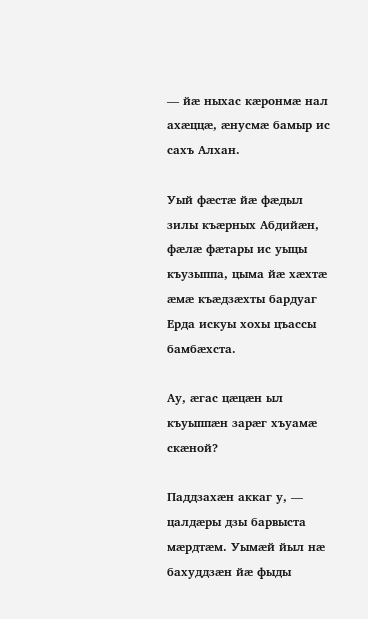— йæ ныхас кæронмæ нал ахæццæ, æнусмæ бамыр ис сахъ Алхан.

Уый фæстæ йæ фæдыл зилы къæрных Абдийæн, фæлæ фæтары ис уыцы къузыппа, цыма йæ хæхтæ æмæ къæдзæхты бардуаг Ерда искуы хохы цъассы бамбæхста.

Ау, æгас цæцæн ыл къуыппæн зарæг хъуамæ скæной?

Паддзахæн аккаг у, — цалдæры дзы барвыста мæрдтæм. Уымæй йыл нæ бахуддзæн йæ фыды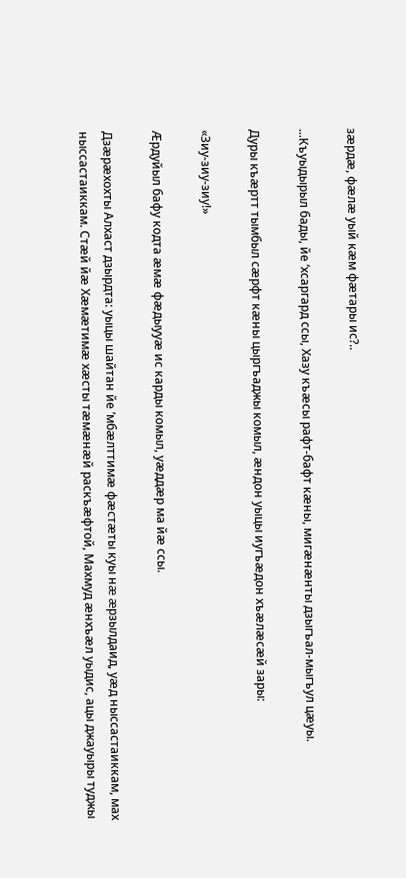зæрдæ, фæлæ уый кæм фæтары ис?..

...Къуыдырыл бады, йе ’хсаргард ссы, Хазу къæсы рафт-бафт кæны, мигæнæнты дзыгъал-мыгъул цæуы.

Дуры къæртт тымбыл сæрфт кæны цыргъаджы комыл, æндон уыцы иугъæдон хъæлæсæй зары:

«Зиу-зиу-зиу!»

Æрдуйыл бафу кодта æмæ фæдыууæ ис карды комыл, уæддæр ма йæ ссы.

Дзæрæхохты Алхаст дзырдта: уыцы шайтан йе ’мбæлттимæ фæстæты куы нæ æрзылдаид, уæд ныссастаиккам, мах ныссастаиккам. Стæй йæ Хæмæтимæ хæсты тæмæнæй раскъæфтой, Махмуд æнхъæл уыдис, ацы джауыры туджы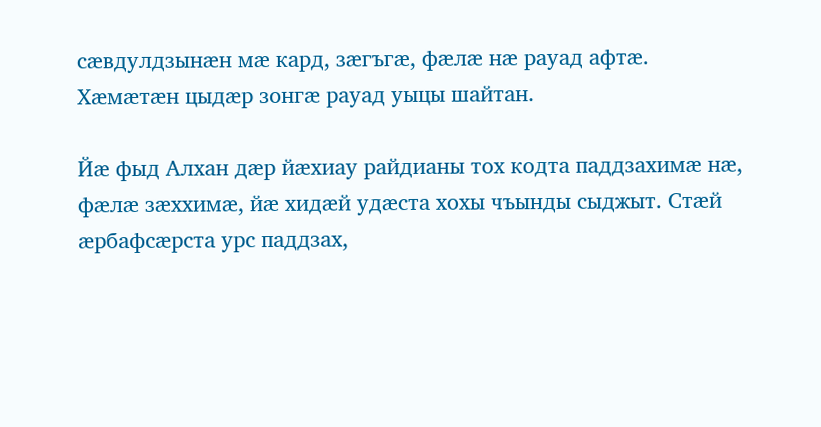сæвдулдзынæн мæ кард, зæгъгæ, фæлæ нæ рауад афтæ. Хæмæтæн цыдæр зонгæ рауад уыцы шайтан.

Йæ фыд Алхан дæр йæхиау райдианы тох кодта паддзахимæ нæ, фæлæ зæххимæ, йæ хидæй удæста хохы чъынды сыджыт. Стæй æрбафсæрста урс паддзах,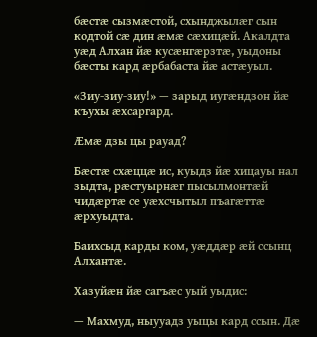бæстæ сызмæстой, схынджылæг сын кодтой сæ дин æмæ сæхицæй. Акалдта уæд Алхан йæ кусæнгæрзтæ, уыдоны бæсты кард æрбабаста йæ астæуыл.

«Зиу-зиу-зиу!» — зарыд иугæндзон йæ къухы æхсаргард.

Æмæ дзы цы рауад?

Бæстæ схæццæ ис, куыдз йæ хицауы нал зыдта, рæстуырнæг пысылмонтæй чидæртæ се уæхсчытыл пъагæттæ æрхуыдта.

Баихсыд карды ком, уæддæр æй ссынц Алхантæ.

Хазуйæн йæ сагъæс уый уыдис:

— Махмуд, ныууадз уыцы кард ссын. Дæ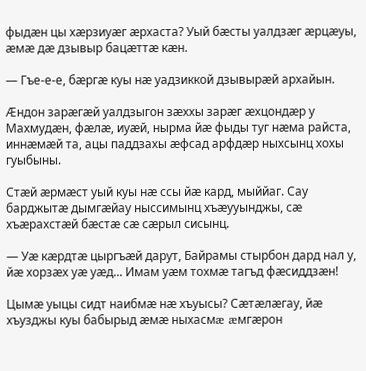фыдæн цы хæрзиуæг æрхаста? Уый бæсты уалдзæг æрцæуы, æмæ дæ дзывыр бацæттæ кæн.

— Гъе-е-е, бæргæ куы нæ уадзиккой дзывырæй архайын.

Æндон зарæгæй уалдзыгон зæххы зарæг æхцондæр у Махмудæн, фæлæ, иуæй, нырма йæ фыды туг нæма райста, иннæмæй та, ацы паддзахы æфсад арфдæр ныхсынц хохы гуыбыны.

Стæй æрмæст уый куы нæ ссы йæ кард, мыййаг. Сау барджытæ дымгæйау ныссимынц хъæууынджы, сæ хъæрахстæй бæстæ сæ сæрыл сисынц.

— Уæ кæрдтæ цыргъæй дарут, Байрамы стырбон дард нал у, йæ хорзæх уæ уæд... Имам уæм тохмæ тагъд фæсиддзæн!

Цымæ уыцы сидт наибмæ нæ хъуысы? Сæтæлæгау, йæ хъузджы куы бабырыд æмæ ныхасмæ æмгæрон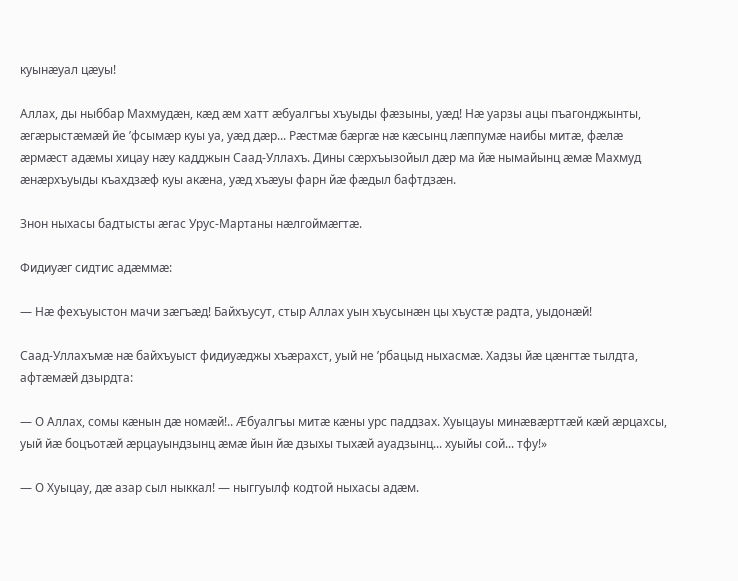куынæуал цæуы!

Аллах, ды ныббар Махмудæн, кæд æм хатт æбуалгъы хъуыды фæзыны, уæд! Нæ уарзы ацы пъагонджынты, æгæрыстæмæй йе ’фсымæр куы уа, уæд дæр... Рæстмæ бæргæ нæ кæсынц лæппумæ наибы митæ, фæлæ æрмæст адæмы хицау нæу кадджын Саад-Уллахъ. Дины сæрхъызойыл дæр ма йæ нымайынц æмæ Махмуд æнæрхъуыды къахдзæф куы акæна, уæд хъæуы фарн йæ фæдыл бафтдзæн.

Знон ныхасы бадтысты æгас Урус-Мартаны нæлгоймæгтæ.

Фидиуæг сидтис адæммæ:

— Нæ фехъуыстон мачи зæгъæд! Байхъусут, стыр Аллах уын хъусынæн цы хъустæ радта, уыдонæй!

Саад-Уллахъмæ нæ байхъуыст фидиуæджы хъæрахст, уый не ’рбацыд ныхасмæ. Хадзы йæ цæнгтæ тылдта, афтæмæй дзырдта:

— О Аллах, сомы кæнын дæ номæй!.. Æбуалгъы митæ кæны урс паддзах. Хуыцауы минæвæрттæй кæй æрцахсы, уый йæ боцъотæй æрцауындзынц æмæ йын йæ дзыхы тыхæй ауадзынц... хуыйы сой... тфу!»

— О Хуыцау, дæ азар сыл ныккал! — ныггуылф кодтой ныхасы адæм.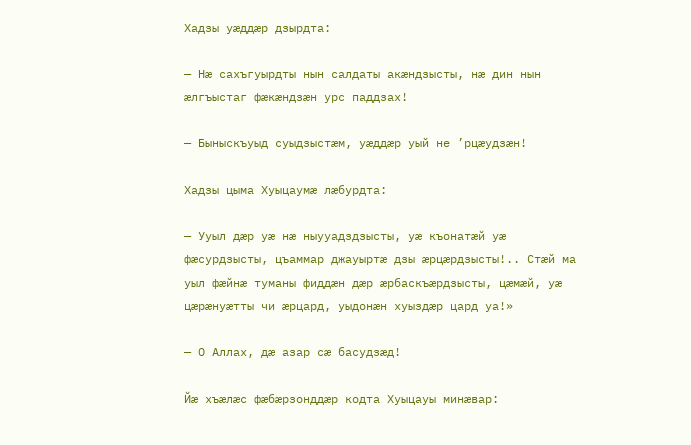Хадзы уæддæр дзырдта:

— Нæ сахъгуырдты нын салдаты акæндзысты, нæ дин нын æлгъыстаг фæкæндзæн урс паддзах!

— Быныскъуыд суыдзыстæм, уæддæр уый не ’рцæудзæн!

Хадзы цыма Хуыцаумæ лæбурдта:

— Ууыл дæр уæ нæ ныууадздзысты, уæ къонатæй уæ фæсурдзысты, цъаммар джауыртæ дзы æрцæрдзысты!.. Стæй ма уыл фæйнæ туманы фиддæн дæр æрбаскъæрдзысты, цæмæй, уæ цæрæнуæтты чи æрцард, уыдонæн хуыздæр цард уа!»

— О Аллах, дæ азар сæ басудзæд!

Йæ хъæлæс фæбæрзонддæр кодта Хуыцауы минæвар: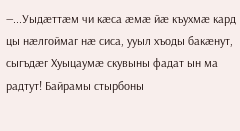—...Уыдæттæм чи кæса æмæ йæ къухмæ кард цы нæлгоймаг нæ сиса, ууыл хъоды бакæнут, сыгъдæг Хуыцаумæ скувыны фадат ын ма радтут! Байрамы стырбоны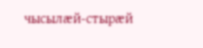чысылæй-стырæй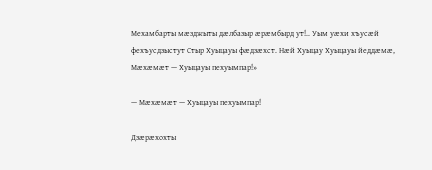Мехамбарты мæзджыты дæлбазыр æрæмбырд ут!.. Уым уæхи хъусæй фехъусдзыстут Стыр Хуыцауы фæдзæхст. Нæй Хуыцау Хуыцауы йеддæмæ, Мæхæмæт — Хуыцауы пехуымпар!»

— Мæхæмæт — Хуыцауы пехуымпар!

Дзæрæхохты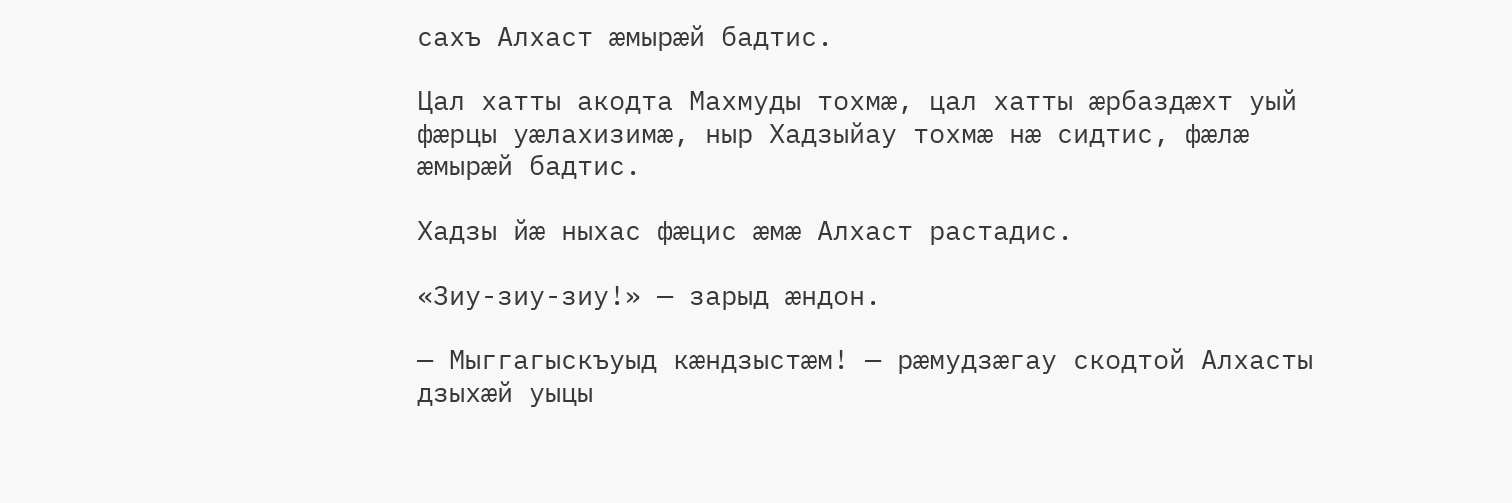сахъ Алхаст æмырæй бадтис.

Цал хатты акодта Махмуды тохмæ, цал хатты æрбаздæхт уый фæрцы уæлахизимæ, ныр Хадзыйау тохмæ нæ сидтис, фæлæ æмырæй бадтис.

Хадзы йæ ныхас фæцис æмæ Алхаст растадис.

«Зиу-зиу-зиу!» — зарыд æндон.

— Мыггагыскъуыд кæндзыстæм! — рæмудзæгау скодтой Алхасты дзыхæй уыцы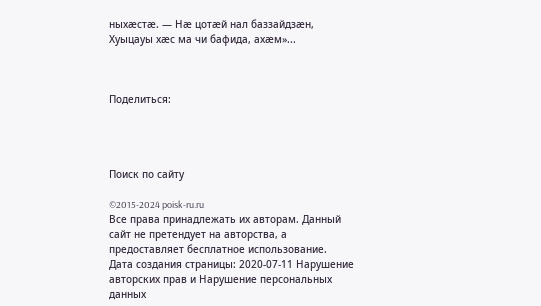ныхæстæ. — Нæ цотæй нал баззайдзæн, Хуыцауы хæс ма чи бафида, ахæм»...



Поделиться:




Поиск по сайту

©2015-2024 poisk-ru.ru
Все права принадлежать их авторам. Данный сайт не претендует на авторства, а предоставляет бесплатное использование.
Дата создания страницы: 2020-07-11 Нарушение авторских прав и Нарушение персональных данных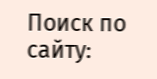Поиск по сайту: